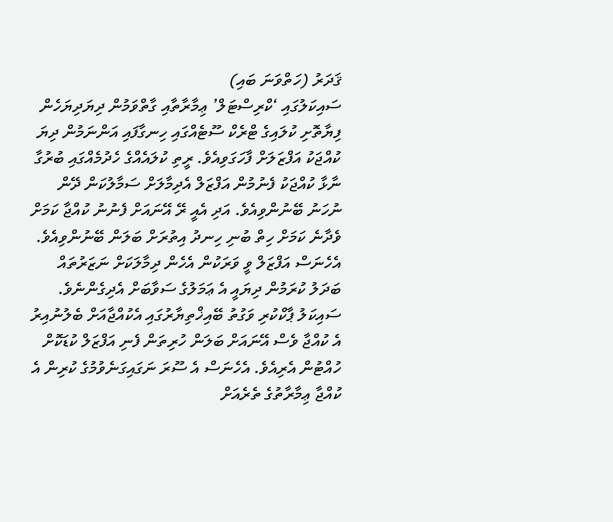ޤަދަރު (ހަތްވަނަ ބައި)
ސައިކަލުގައި ‘ކްރިސްޓަލް’ ޢިމާރާތާއި ގާތްވަމުން ދިޔަދިޔަހެން ފިޔާތޮށި ކުލައިގެ ޓްރެކް ސޫޓެއްގައި ހިނގާފައި އަންނަމުން ދިޔަ ކުއްޖަކު އަފްޒަލަށް ފާހަގަވިއެވެ. ރީތި ކުލައެއްގެ ހެދުމެއްގައި ބުރުގާ ނާޅާ ކުއްޖަކު ފެނުމުން އަފްޒަލް އެދިމާލަށް ސަމާލުކަން ދޭން ނުހަނު ބޭނުންވިއެވެ. އަދި އެއީ ރޭ އޭނައަށް ފެނުނު ކުއްޖާ ކަމަށް ވެދާނެ ކަމަށް ހިތް ބުނި ހިނދު އިތުރަށް ބަލަން ބޭނުންވިއެވެ. އެހެނަސް އަފްޒަލް ވީ ވަރަކުން އެހެން ދިމާލަކަށް ނަޒަރުތައް ބަދަލު ކުރަމުން ދިޔައީ އެ ޢަމަލުގެ ސަވާބަށް އެދިގެންނެވެ. ސައިކަލު ޕާކްކުރި ވަގުތު ބޭއިޚްތިޔާރުގައި އެކުއްޖާއަށް ބެލުނުއިރު އެ ކުއްޖާ ވެސް އޭނައަށް ބަލަން ހުރިތަން ފެނި އަފްޒަލް ކުޑަކޮށް ހުއްޓުން އެރިއެވެ. އެހެނަސް އެ ސޫރަ ނަގައިގަނެވުމުގެ ކުރިން އެ ކުއްޖާ ޢިމާރާތުގެ ތެރެއަށް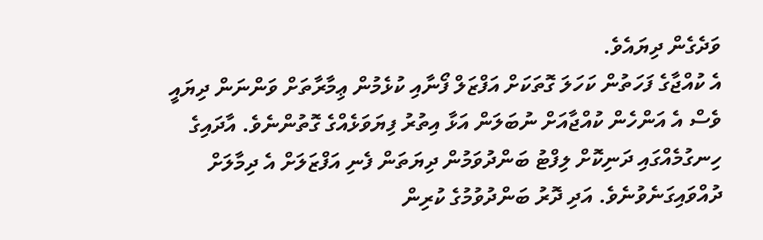ވަދެގެން ދިޔައެވެ.
އެ ކުއްޖާގެ ފަހަތުން ކަހަލަ ގޮތަކަށް އަފްޒަލް ފޯނާއި ކުޅެމުން ޢިމާރާތަށް ވަންނަން ދިޔައީ ވެސް އެ އަންހެން ކުއްޖާއަށް ނުބަލަން އަޅާ އިތުރު ފިޔަވަޅެއްގެ ގޮތުންނެވެ. އާދައިގެ ހިނގުމެއްގައި ދަނިކޮށް ލިފްޓު ބަންދުވަމުން ދިޔަތަން ފެނި އަފްޒަލަށް އެ ދިމާލަށް ދުއްވައިގަނެވުނެވެ. އަދި ދޮރު ބަންދުވުމުގެ ކުރިން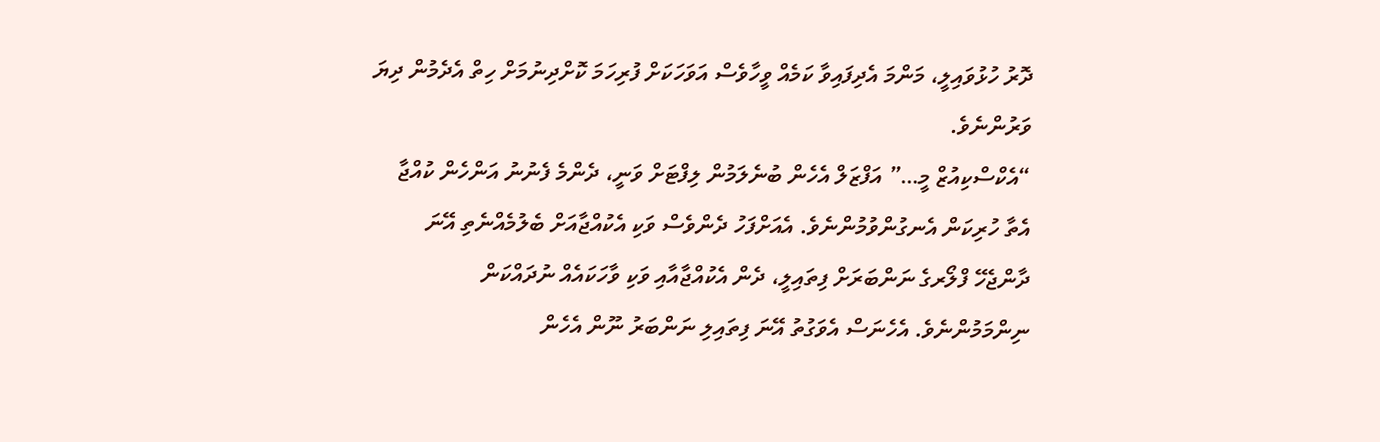ދޮރު ހުޅުވައިލީ، މަންމަ އެދިފައިވާ ކަމެއް ވީހާވެސް އަވަހަކަށް ފުރިހަމަ ކޮށްދިނުމަށް ހިތް އެދެމުން ދިޔަ ވަރުންނެވެ.
“އެކްސްކިއުޒް މީ…” އަފްޒަލް އެހެން ބުނެލަމުން ލިފްޓަށް ވަނީ، ދެންމެ ފެނުނު އަންހެން ކުއްޖާ އެތާ ހުރިކަން އެނގުންވުމުންނެވެ. އެއަށްފަހު ދެންވެސް ވަކި އެކުއްޖާއަށް ބެލުމެއްނެތި އޭނަ ދާންޖެހޭ ފްލޯރގެ ނަންބަރަށް ފިތައިލީ، ދެން އެކުއްޖާއާއި ވަކި ވާހަކައެއް ނުދައްކަން ނިންމަމުންނެވެ. އެހެނަސް އެވަގުތު އޭނަ ފިތައިލި ނަންބަރު ނޫން އެހެން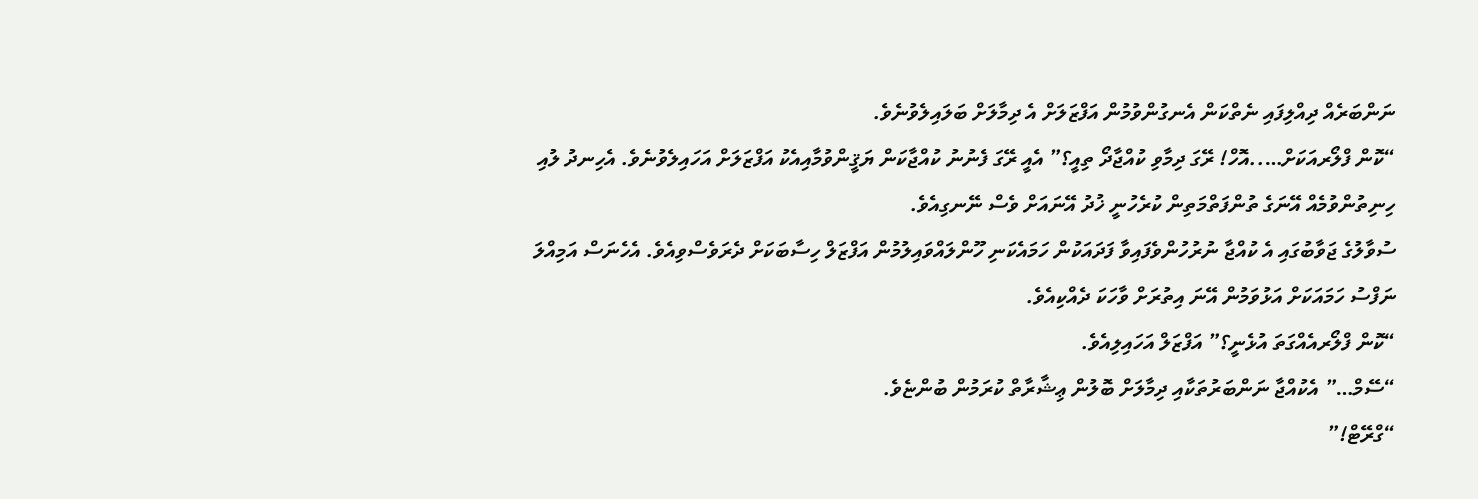ނަންބަރެއް ދިއްލިފައި ނެތްކަން އެނގުންވުމުން އަފްޒަލަށް އެ ދިމާލަށް ބަލައިލެވުނެވެ.
“ކޮން ފްލޯރއަކަށް…..އޮހް! ރޭގަ ދިމާވި ކުއްޖާދޯ ތިއީ؟” އެއީ ރޭގަ ފެނުނު ކުއްޖާކަން ޔަޤީންވުމާއިއެކު އަފްޒަލަށް އަހައިލެވުނެވެ. އެހިނދު ލުއި ހިނިތުންވުމެއް އޭނަގެ ތުންފަތްމަތިން ކުރެހުނީ ޚުދު އޭނައަށް ވެސް ނޭނގިއެވެ.
ސުވާލުގެ ޖަވާބުގައި އެ ކުއްޖާ ނުރުހުންވެފައިވާ ފަދައަކުން ހަމައެކަނި ހޫންލައްވައިލުމުން އަފްޒަލް ހިސާބަކަށް ދެރަވެސްވިއެވެ. އެހެނަސް އަމިއްލަ ނަފްސު ހަމައަކަށް އަޅުވަމުން އޭނަ އިތުރަށް ވާހަކަ ދެއްކިއެވެ.
“ކޮން ފްލޯރއެއްގަތަ އުޅެނީ؟” އަފްޒަލް އަހައިލިއެވެ.
“ސޭމް…” އެކުއްޖާ ނަންބަރުތަކާއި ދިމާލަށް ބޮލުން ޢިޝާރާތް ކުރަމުން ބުންޏެވެ.
“ގްރޭޓް!”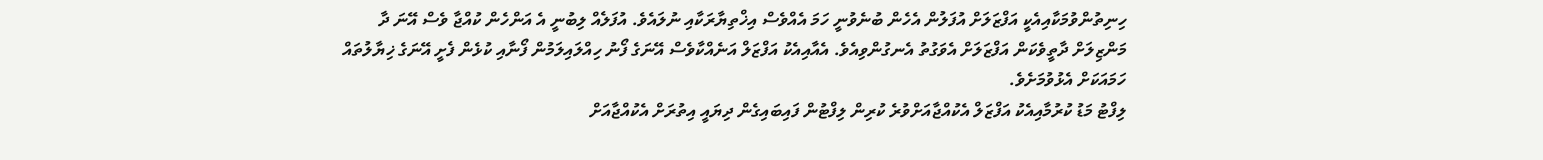ހިނިތުންވުމަކާއިއެކީ އަފްޒަލަށް އުފަލުން އެހެން ބުނެވުނީ ހަމަ އެއްވެސް އިޚްތިޔާރަކާއި ނުލައެވެ. އުފަލެއް ލިބުނީ އެ އަންހެން ކުއްޖާ ވެސް އޭނަ ދާ މަންޒިލަށް ދާތީވެކަން އަފްޒަލަށް އެވަގުތު އެނގުންވިއެވެ. އެއާއިއެކު އަފްޒަލް އަނެއްކާވެސް އޭނަގެ ފޯނު ހިއްލައިލަމުން ފޯނާއި ކުޅެން ފެށީ އޭނަގެ ޚިޔާލުތައް ހަމައަކަށް އެޅުވުމަށެވެ.
ލިފްޓު މަޑު ކުރުމާއިއެކު އަފްޒަލް އެކުއްޖާއަށްވުރެ ކުރިން ލިފްޓުން ފައިބައިގެން ދިޔައީ އިތުރަށް އެކުއްޖާއަށް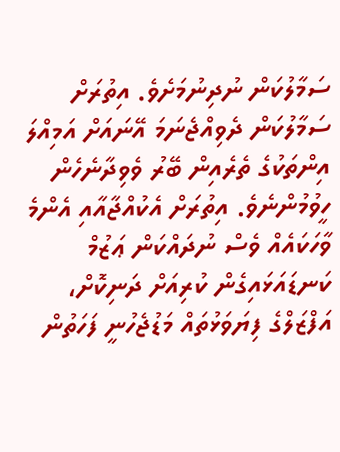ސަމާލުކަން ނުދިނުމަށެވެ. އިތުރަށް ސަމާލުކަން ދެވިއްޖެނަމަ އޭނައަށް އަމިއްލަ އިންތަކުގެ ތެރެއިން ބޭރު ވެވިދާނެހެން ހީވުމުންނެވެ. އިތުރަށް އެކުއްޖާއާއި އެންމެ ވާހަކައެއް ވެސް ނުދައްކަން ޢަޒުމް ކަނޑައަޅައިގެން ކުރިއަށް ދަނިކޮށް، އަފްޒަލްގެ ފިޔަވަޅުތައް މަޑުޖެހުނީ ފަހަތުން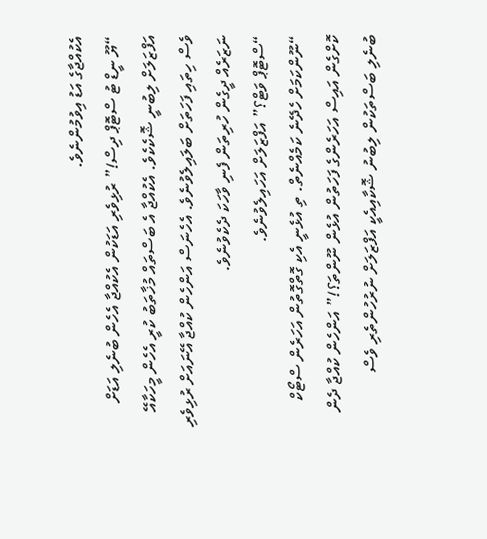އެކުއްޖާގެ އަޑު އިވުމުންނެވެ.
“ޔޫ ނީޑް ޓު ސްޓޮޕް ދިސް!” ރުޅިވެރި އަޑަކުން އެކުއްޖާ އެހެން ބުނެލި އަޑަށް އަފްޒަލަށް ލިބުނީ ޝޮކެކެވެ. އެކުއްޖާ އެ ބަސްތައް މުޚާތަބު ކުރީ އެހެން މީހަކާއޭ ވެސް ހިތައި ފަހަތަށް ބަލައިލެވުނެވެ. އެހެނަސް އަންހެން ކުއްޖާ އޭނައަށް ރުޅިވެރި ނަޒަރެއް ދީގެން ހުރިތަން ފެނި ވާހަކަ ދެކެވުނެވެ.
“ސްޓޮޕް ވަޓް؟” އަފްޒަލަށް އަހައިލެވުނެވެ.
“ނޫންކަމަށް ހެދޭނެ ކަމެއްނެތް. ތި އުޅެނީ އެކި ގޮތްގޮތުން އަހަރެން ސްޓޯކް ކޮށްގެން އައިސް އަހަރެންގެ ފަހަތުން އުޅެން ނޫންތަ؟!” އަންހެން ކުއްޖާ ދެން ބުނެލި ބަސްތަކުން ލިބުނު ޝޮކާއިއެކީ އަފްޒަލަށް ނުރުހުންތެރި ވެސް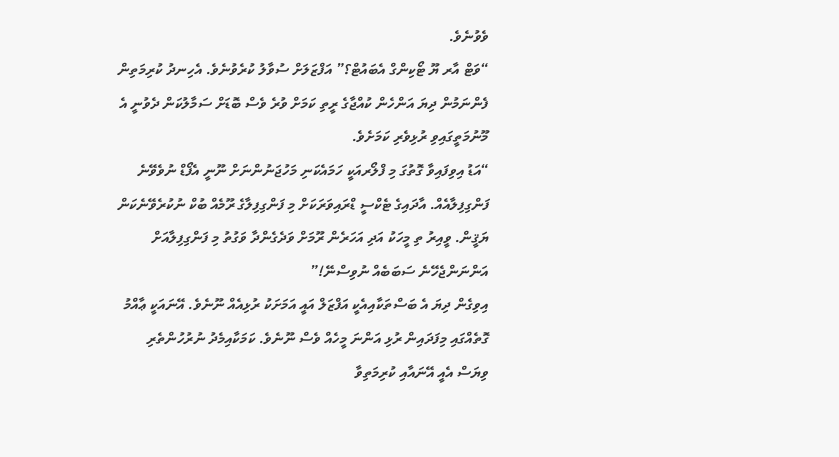ވެވުނެވެ.
“ވަޓް އާރ ޔޫ ޓޯކިންގް އެބައުޓް؟” އަފްޒަލަށް ސުވާލު ކުރެވުނެވެ. އެހިނދު ކުރިމަތިން ފެންނަމުން ދިޔަ އަންހެން ކުއްޖާގެ ރީތި ކަމަށް ވުރެ ވެސް ބޮޑަށް ސަމާލުކަން ދެވުނީ އެ މޫނުމަތީގައިވި ރުޅިވެރި ކަމަށެވެ.
“އަޑު އިވިފައިވާ ގޮތުގަ މި ފްލޯރއަކީ ހަމައެކަނި މަހުޖަނުންނަށް ނޫނީ އެފޯޑް ނުވެވޭނެ ފަންގިފިލާއެއް. އާދައިގެ ޓެކްސީ ޑްރައިވަރަކަށް މި ފަންގިފިލާގެ ރޫމެއް ބުކް ނުކުރެވޭނެކަން ޔަޤީން. ވީއިރު ތި މީހަކު އަދި އަހަރެން ރޫމަށް ވަދެގެންދާ ވަގުތު މި ފަންގިފިލާއަށް އަންނަންޖެހޭނެ ސަބަބެއް ނުވިސްނޭ!”
އިވިގެން ދިޔަ އެ ބަސްތަކާއިއެކީ އަފްޒަލް އައީ އަމަށަކު ރުޅިއެއް ނޫނެވެ. އޭނައަކީ ޢާއްމު ގޮތެއްގައި މިފަދައިން ރުޅި އަންނަ މީހެއް ވެސް ނޫނެވެ. ކަމަކާއިމެދު ނުރުހުންތެރި ވިޔަސް އެއީ އޭނައާއި ކުރިމަތިވާ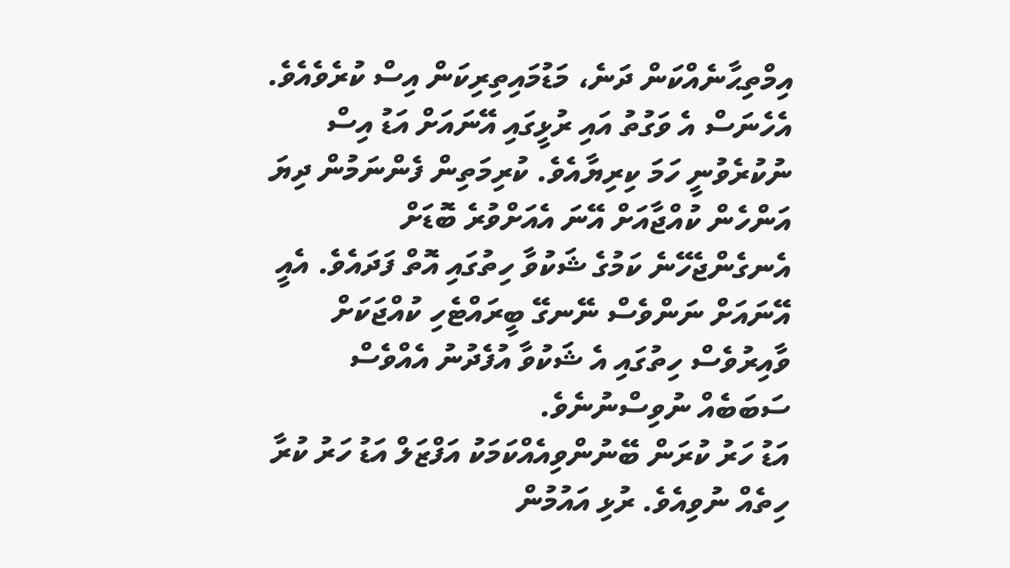އިމްތިޙާނެއްކަން ދަނެ، މަޑުމައިތިރިކަން އިސް ކުރެވެއެވެ.
އެހެނަސް އެ ވަގުތު އައި ރުޅީގައި އޭނައަށް އަޑު އިސް ނުކުރެވުނީ ހަމަ ކިރިޔާއެވެ. ކުރިމަތިން ފެންނަމުން ދިޔަ އަންހެން ކުއްޖާއަށް އޭނަ އެއަށްވުރެ ބޮޑަށް އެނގެންޖެހޭނެ ކަމުގެ ޝަކުވާ ހިތުގައި އޮތް ފަދައެވެ. އެއީ އޭނައަށް ނަންވެސް ނޭނގޭ ބީރައްޓެހި ކުއްޖަކަށް ވާއިރުވެސް ހިތުގައި އެ ޝަކުވާ އުފެދުނު އެއްވެސް ސަބަބެއް ނުވިސްނުނެވެ.
އަޑު ހަރު ކުރަން ބޭނުންވިއެއްކަމަކު އަފްޒަލް އަޑު ހަރު ކުރާ ހިތެއް ނުވިއެވެ. ރުޅި އައުމުން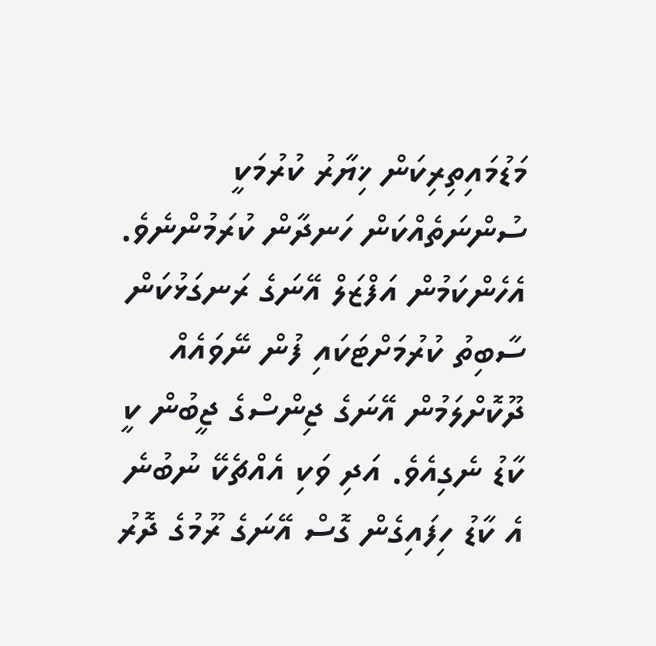މަޑުމައިތިރިކަން ޚިޔާރު ކުރުމަކީ ސުންނަތެއްކަން ހަނދާން ކުރަމުންނެވެ. އެހެންކަމުން އަފްޒަލް އޭނަގެ ރަނގަޅުކަން ސާބިތު ކުރުމަށްޓަކައި ފުން ނޭވައެއް ދޫކޮށްލަމުން އޭނަގެ ޖިންސްގެ ޖީބުން ކީ ކާޑު ނެގިއެވެ. އަދި ވަކި އެއްޗެކޭ ނުބުނެ އެ ކާޑު ހިފައިގެން ގޮސް އޭނަގެ ރޫމުގެ ދޮރު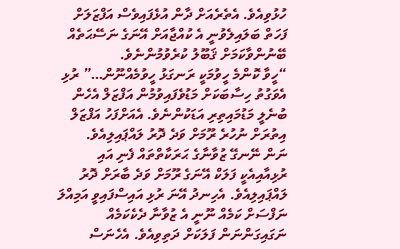ހުޅުވިއެވެ. އެތެރެއަށް ދާން އުޅެފައިވެސް އަފްޒަލަށް ފަހަތް ބަލައިލެވުނީ އެ ކުއްޖާއަށް އޭނަގެ ނަސޭޙަތެއް ބޭނުންވާކަމަށް ޤަބޫލު ކުރެވުމުންނެވެ.
“ހީވާ ކޮންމެ ހީވުމަކީ ރަނގަޅު ހީވުމެއްނޫން…” ރުޅި އެވަގުތު ހިސާބަކަށް މަޑުވެފައިވުމުން އަފްޒަލް އެހެން ބުނެލީ މަޑުމައިތިރި އަޑަކުންނެވެ. އެއަށްފަހު އަފްޒަލް އިތުރަށް ނުހުރެ ރޫމަށް ވަދެ ދޮރު ލައްޕައިލިއެވެ.
ނަން ނޭނގޭ ޒުވާނާގެ ޙަރަކާތްތައް ފެނި އައި ރުޅިއާއިއެކީ ފަލަކް އޭނަގެ ރޫމަށް ވަދެ ބާރަށް ދޮރު ލައްޕައިލިއެވެ. އެހިނދު އޭނަ ރުޅި އައިސްފައިވީ އަމިއްލަ ނަފްސަށް ކަމެއް ނޫނީ އެ ޒުވާނާ ދެކެކަމެއް ނަގައިގަންނަން ފަލަކަށް ދަތިވިއެވެ. އެހެނަސް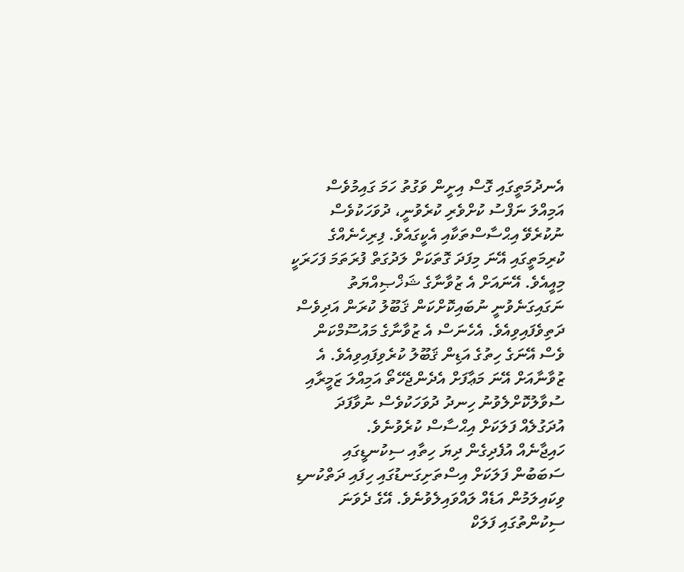އެނދުމަތީގައި ގޮސް އިށީން ވަގުތު ހަމަ ގައިމުވެސް އަމިއްލަ ނަފްސު ކުށްވެރި ކުރެވުނީ، ދުވަހަކުވެސް ނުކުރެވޭ އިޙްސާސްތަކާއި އެކީގައެވެ. ފިރިހެނެއްގެ ކުރިމަތީގައި އޭނަ މިފަދަ ގޮތަކަށް ލަދުގަތް ފުރަތަމަ ފަހަރަކީ މިއީއެވެ. އޭނައަށް އެ ޒުވާނާގެ ޝަޚްޞިއްޔަތު ނަގައިގަނެވުނީ ނުބައިކޮށްކަން ޤަބޫލު ކުރަން އަދިވެސް ދަތިވެފައިވިއެވެ. އެހެނަސް އެ ޒުވާނާގެ މައުސޫމްކަން ވެސް އޭނަގެ ހިތުގެ އަޑިން ޤަބޫލު ކުރެވިފައިވިއެވެ. އެ ޒުވާނާއަށް އޭނަ މަޢާފަށް އެދެންޖެހޭތޯ އަމިއްލަ ޒަމީރާއި ސުވާލުކޮށްލެވުނު ހިނދު ދުވަހަކުވެސް ނުވާފަދަ އުދަގުލެއް ފަލަކަށް އިޙްސާސް ކުރެވުނެވެ.
ހައިޖާނެއް އުފެދިގެން ދިޔަ ހިތާއި ސިކުނޑީގައި ސަބަބުން ފަލަކަށް އިސްތަށިގަނޑުގައި ހިފައި ދަތްކުނޑި ވިކައިލަމުން އަޑެއް ލައްވައިލެވުނެވެ. އޭގެ ދެވަނަ ސިކުންތުގައި ފަލަކް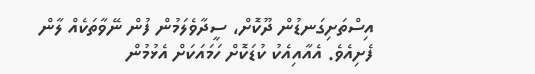އިސްތަށިގަނޑުން ދޫކޮށް، ސީދާވެލަމުން ފުން ނޭވާތަކެއް ލާން ފެށިއެވެ. އެއާއިއެކު ކުޑަކޮށް ހަމައަކަށް އެޅުމުން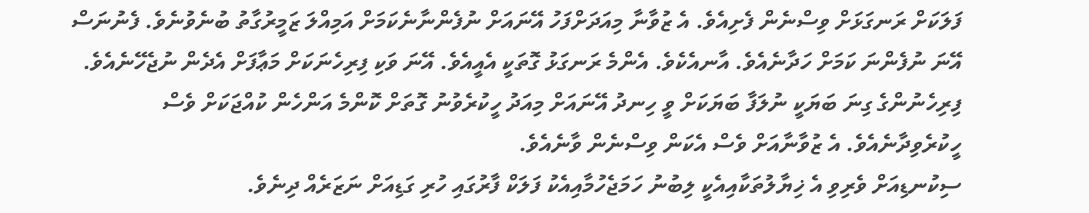ފަލަކަށް ރަނގަޅަށް ވިސްނެން ފެށިއެވެ. އެ ޒުވާނާ މިއަދަށްފަހު އޭނައަށް ނުފެންނާނެކަމަށް އަމިއްލަ ޒަމީރުގާތު ބުނެވުނެވެ. ފެނުނަސް އޭނަ ނުފެންނަ ކަމަށް ހަދާނެއެވެ. އާނއެކެވެ. އެންމެ ރަނގަޅު ގޮތަކީ އެއީއެވެ. އޭނަ ވަކި ފިރިހެނަކަށް މަޢާފަށް އެދެން ނުޖެހޭނެއެވެ. ފިރިހެނުންގެ ގިނަ ބަޔަކީ ނުލަފާ ބަޔަކަށް ވީ ހިނދު އޭނައަށް މިއަދު ހީކުރެވުނު ގޮތަށް ކޮންމެ އަންހެން ކުއްޖަކަށް ވެސް ހީކުރެވިދާނެއެވެ. އެ ޒުވާނާއަށް ވެސް އެކަން ވިސްނެން ވާނެއެވެ.
ސިކުނޑިއަށް ވެރިވި އެ ޚިޔާލުތަކާއިއެކީ ލިބުނު ހަމަޖެހުމާއިއެކު ފަލަކް ފާރުގައި ހުރި ގަޑިއަށް ނަޒަރެއް ދިނެވެ.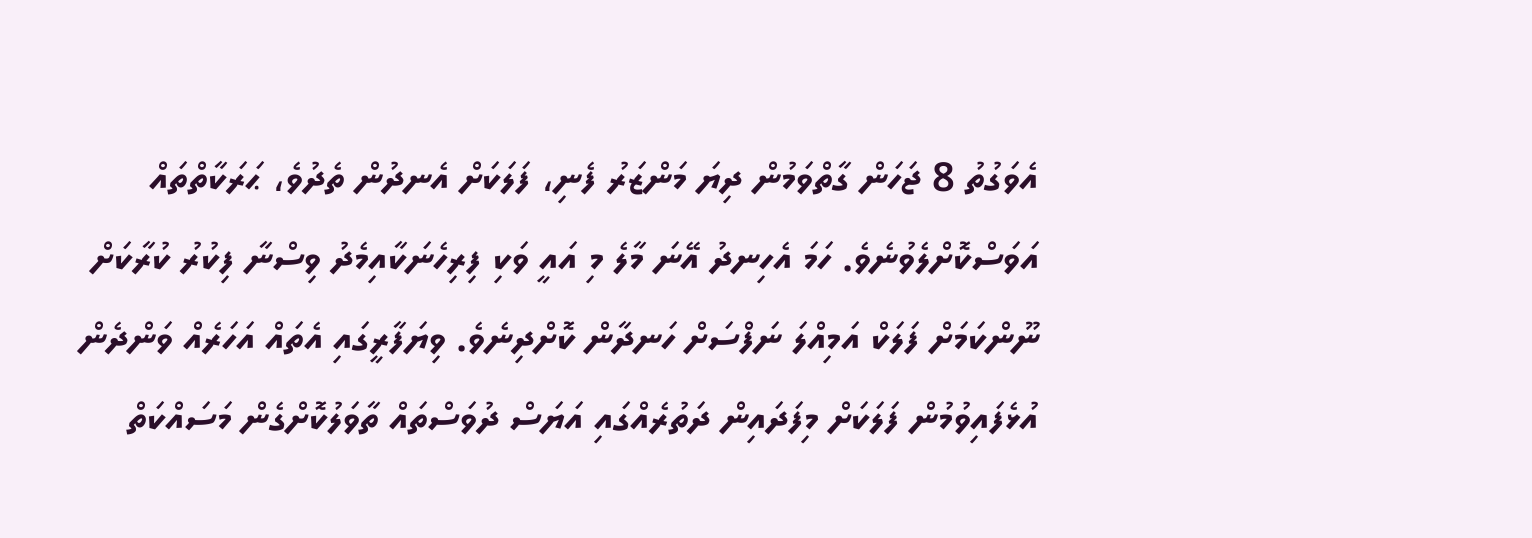އެވަގުތު 8 ޖަހަން ގާތްވަމުން ދިޔަ މަންޒަރު ފެނި، ފަލަކަށް އެނދުން ތެދުވެ، ޙަރަކާތްތައް އަވަސްކޮށްލެވުނެވެ. ހަމަ އެހިނދު އޭނަ މާލެ މި އައީ ވަކި ފިރިހެނަކާއިމެދު ވިސްނާ ފިކުރު ކުރާކަށް ނޫންކަމަށް ފަލަކް އަމިއްލަ ނަފްސަށް ހަނދާން ކޮށްދިނެވެ. ވިޔަފާރީގައި އެތައް އަހަރެއް ވަންދެން އުޅެފައިވުމުން ފަލަކަށް މިފަދައިން ދަތުރެއްގައި އަޔަސް ދުވަސްތައް ތާވަލުކޮށްގެން މަސައްކަތް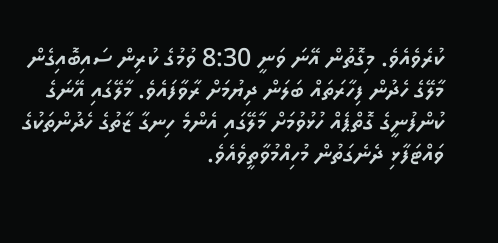ކުރެވެއެވެ. މިގޮތުން އޭނަ ވަނީ 8:30 ވުމުގެ ކުރިން ސައިބޮއިގެން މާލޭގެ ހެދުން ފިހާރަތައް ބަލަން ދިޔުމަށް ރާވާފައެވެ. މާލޭގައި އޭނަގެ ކުންފުނީގެ ގޮތްޕެއް ހުޅުވުމަށް މާލޭގައި އެންމެ ހިނގާ ޒާތުގެ ހެދުންތަކުގެ ވައްޓަފާޅި ދެނެގަތުން މުހިއްމުވާތީވެއެވެ.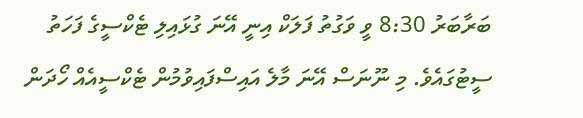ބަރާބަރު 8:30 ވީ ވަގުތު ފަލަކް އިނީ އޭނަ ގުޅައިލި ޓެކްސީގެ ފަހަތު ސީޓުގައެވެ. މި ނޫނަސް އޭނަ މާލެ އައިސްފައިވުމުން ޓެކްސީއެއް ހޯދަން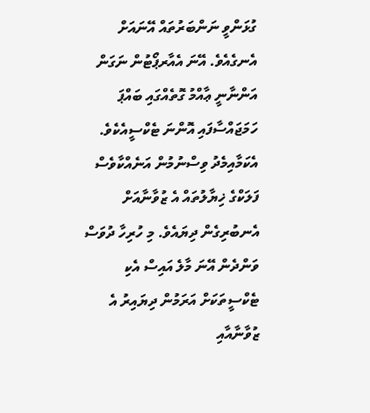ގުޅަންވީ ނަންބަރުތައް އޭނައަށް އެނގެއެވެ. އޭނަ އެއާރޕޯޓުން ނަގަން އަންނާނީ ޢާއްމު ގޮތެއްގައި ބައްޕަ ހަމަޖައްސާފައި އޮންނަ ޓެކްސީއެކެވެ.
އެކަމާއިމެދު ވިސްނުމުން އަނެއްކާވެސް ފަލަކްގެ ޚިޔާލުތައް އެ ޒުވާނާއަށް އެނބުރިގެން ދިޔައެވެ. މި ހުރިހާ ދުވަސް ވަންދެން އޭނަ މާލެ އައިސް އެކި ޓެކްސީތަކަށް އަރަމުން ދިޔައިރު އެ ޒުވާނާއާއި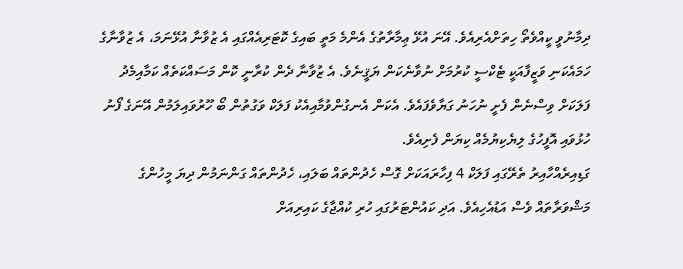ދިމާނުވީ ކީއްވެތޯ ހިތަށްއެރިއެވެ. އޭނަ އުޅޭ ޢިމާރާތުގެ އެންމެ މަތީ ބައިގެ ކޮޓަރިއެއްގައި އެ ޒުވާނާ އުޅޭނަމަ، އެ ޒުވާނާގެ ހަމައެކަނި ވަޒީފާއަކީ ޓެކްސީ ކުރުމަށް ނުވާނެކަން ޔަޤީނެވެ. އެ ޒުވާނާ ދެން ކުރާނީ ކޮން މަސައްކަތެއް ކަމާއިމެދު ފަލަކަށް ވިސްނެން ފެށީ ނުހަނު ގަޔާވެފައެވެ. އެކަން އެނގުންވުމާއިއެކު ފަލަކް ވަގުތުން ބޯ ހޫރުވައިލަމުން އޭނަގެ ފޯނު ހުޅުވައި އޮފީހުގެ ލިޔެކިޔުމެއް ކިޔަން ފެށިއެވެ.
ގަޑިއިރެއްހާއިރު ތެރޭގައި ފަލަކް 4 ފިހާރައަކަށް ގޮސް ހެދުންތައް ބަލައި، ހެދުންތައް ގަންނަމުން ދިޔަ މީހުންގެ މަޝްވަރާތައް ވެސް އަޑުއެހިއެވެ. އަދި ކައުންޓަރުގައި ހުރި ކުއްޖާގެ ކައިރިއަށް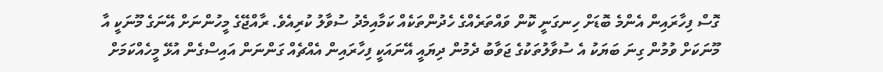ގޮސް ފިހާރައިން އެންމެ ބޮޑަށް ހިނގަނީ ކޮން ވައްތަރެއްގެ ހެދުންތަކެއް ކަމާއިމެދު ސުވާލު ކުރިއެވެ. ރާއްޖޭގެ މީހުންނަށް އޭނަގެ މޫނަކީ އާ މޫނަކަށް ވުމުން ގިނަ ބަޔަކު އެ ސުވާލުތަކުގެ ޖަވާބު ދެމުން ދިޔައީ އޭނައަކީ ފިހާރައިން އެއްޗެއް ގަންނަން އައިސްގެން އުޅޭ މީހެއްކަމަށް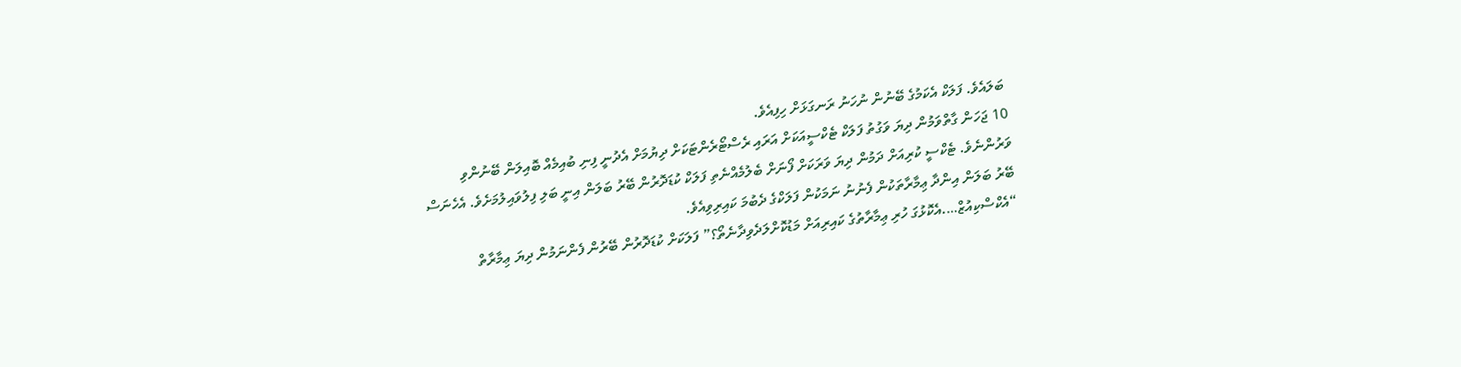ބަލައެވެ. ފަލަކް އެކަމުގެ ބޭނުން ނުހަނު ރަނގަޅަށް ހިފިއެވެ.
10 ޖަހަން ގާތްވަމުން ދިޔަ ވަގުތު ފަލަކް ޓެކްސީއަކަށް އަރައި ރެސްޓޯރެންޓަކަށް ދިޔުމަށް އެދުނީ ފިނި ބުއިމެއް ބޮއިލަން ބޭނުންވި ވަރުންނެވެ. ޓެކްސީ ކުރިއަށް ދަމުން ދިޔަ ވަރަކަށް ފޯނަށް ބެލުމެއްނެތި ފަލަކް ކުޑަދޮރުން ބޭރު ބަލަން އިނީ ބަލި ފިލުވައިލުމަށެވެ. އެހެނަސް ބޭރު ބަލަން އިންދާ ޢިމާރާތަކުން ފެނުނު ނަމަކުން ފަލަކްގެ ދެބުމަ ކައިރިވިއެވެ.
“އެކްސްކިއުޒް….އެކޮޅުގަ ހުރި ޢިމާރާތުގެ ކައިރިއަށް މަޑުކޮށްލަދެވިދާނެތޯ؟” ފަލަކަށް ކުޑަދޮރުން ބޭރުން ފެންނަމުން ދިޔަ ޢިމާރާތް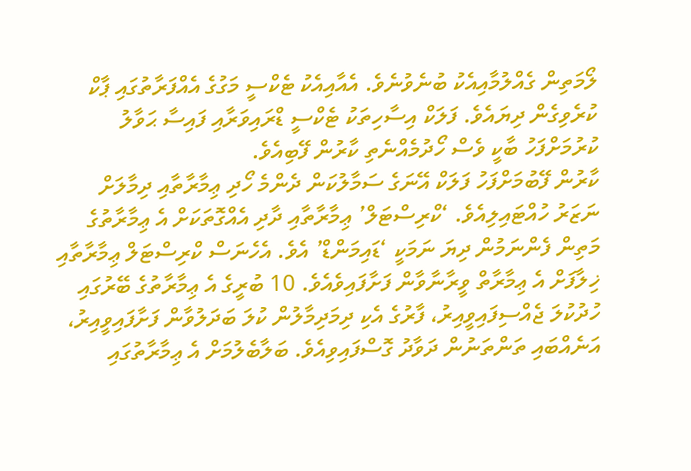ލޯމަތިން ގެއްލުމާއިއެކު ބުނެވުނެވެ. އެއާއިއެކު ޓެކްސީ މަގުގެ އެއްފަރާތުގައި ޕާކް ކުރެވިގެން ދިޔައެވެ. ފަލަކް އިސާހިތަކު ޓެކްސީ ޑްރައިވަރާއި ފައިސާ ޙަވާލު ކުރުމަށްފަހު ބާކީ ވެސް ހޯދުމެއްނެތި ކާރުން ފޭބިއެވެ.
ކާރުން ފޭބުމަށްފަހު ފަލަކް އޭނަގެ ސަމާލުކަން ދެންމެ ހޯދި ޢިމާރާތާއި ދިމާލަށް ނަޒަރު ހުއްޓައިލިއެވެ. ‘ކްރިސްޓަލް’ ޢިމާރާތާއި ދާދި އެއްގޮތަކަށް އެ ޢިމާރާތުގެ މަތިން ފެންނަމުން ދިޔަ ނަމަކީ ‘ޑައިމަންޑް’ އެވެ. އެހެނަސް ކްރިސްޓަލް ޢިމާރާތާއި ޚިލާފަށް އެ ޢިމާރާތް ވީރާނާވާން ފަށާފައިވެއެވެ. 10 ބުރީގެ އެ ޢިމާރާތުގެ ބޭރުގައި ހުދުކުލަ ޖެއްސިފައިވީއިރު، ފާރުގެ އެކި ދިމަދިމާލުން ކުލަ ބަދަލުވާން ފަށާފައިވީއިރު، އަނެއްބައި ތަންތަނުން ދަވާދު ގޮސްފައިވިއެވެ. ބަލާބެލުމަށް އެ ޢިމާރާތުގައި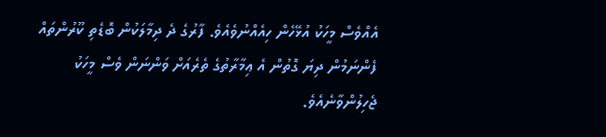އެއްވެސް މީހަކު އުޅޭހެން ހިއެއްނުވެއެވެ. ފާރުގެ ދެ ދިމާލަކުން ބޮޑެތި ކޫރުންތައް ފެންނަމުން ދިޔަ ގޮތުން އެ ޢިމާރާތުގެ ތެރެއަށް ވަންނަން ވެސް މީހަކު ޖެހިލުންވާނެއެވެ.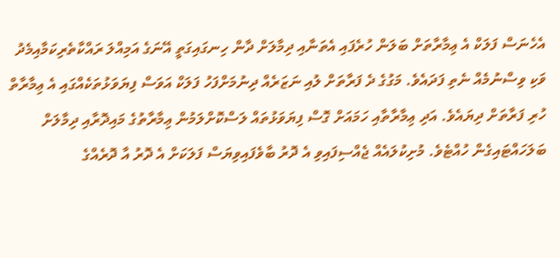އެހެނަސް ފަލަކް އެ ޢިމާރާތަށް ބަލަން ހުރެފައި އެތަނާއި ދިމާލަށް ދާން ހިނގައިގަތީ އޭނަގެ އަމިއްލަ ރައްކާތެރިކަމާއިމެދު ވަކި ވިސްނުމެއް ނެތި ފަދައެވެ. މަގުގެ ދެ ފަރާތަށް ލުއި ނަޒަރެއް ދިނުމަށްފަހު ފަލަކް އަވަސް ފިޔަވަޅުތަކެއްގައި އެ ޢިމާރާތް ހުރި ފަރާތަށް ދިޔައެވެ. އަދި ޢިމާރާތާއި ހަމައަށް ގޮސް ފިޔަވަޅުތައް ލަސްކޮށްލަމުން ޢިމާރާތުގެ މައިދޮރާއި ދިމާލަށް ބަލަހައްޓައިގެން ހުއްޓެވެ. މުށިކުލައެއް ޖެއްސިފައިވި އެ ދޮރު ބާވެފައިވިޔަސް ފަލަކަށް އެ ދޮރު އާ ދޮރެއްގެ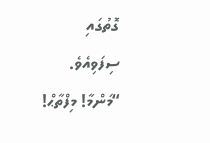ގޮތުގައި ސިފަވިއެވެ.
“މަންމާ! މިފްތާޙް!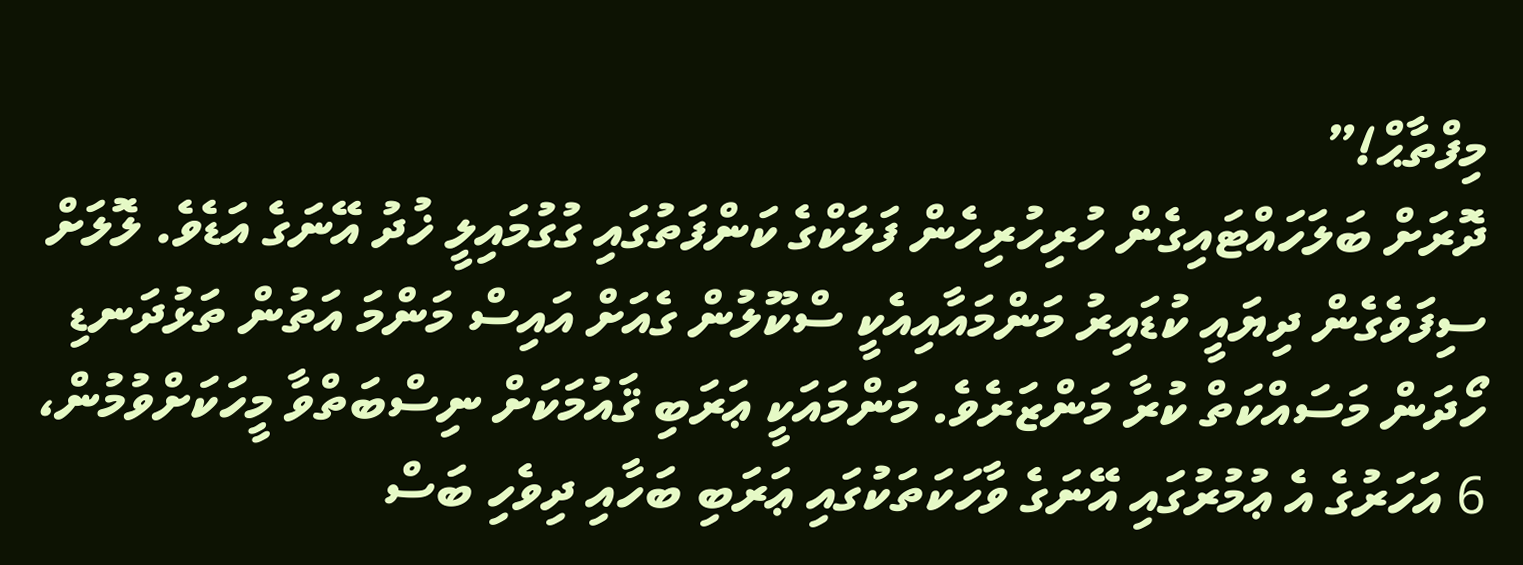މިފްތާޙް!”
ދޮރަށް ބަލަހައްޓައިގެން ހުރިހުރިހެން ފަލަކްގެ ކަންފަތުގައި ގުގުމައިލީ ޚުދު އޭނަގެ އަޑެވެ. ލޮލަށް ސިފަވެގެން ދިޔައީ ކުޑައިރު މަންމައާއިއެކީ ސްކޫލުން ގެއަށް އައިސް މަންމަ އަތުން ތަޅުދަނޑި ހޯދަން މަސައްކަތް ކުރާ މަންޒަރެވެ. މަންމައަކީ ޢަރަބި ޤައުމަކަށް ނިސްބަތްވާ މީހަކަށްވުމުން، 6 އަހަރުގެ އެ ޢުމުރުގައި އޭނަގެ ވާހަކަތަކުގައި ޢަރަބި ބަހާއި ދިވެހި ބަސް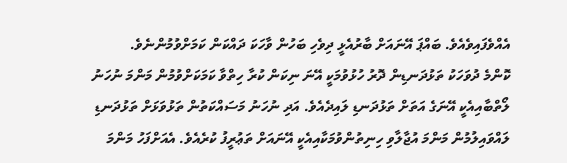އެއްވެފައިވެއެވެ. ބައްޕަ އޭނައަށް ބާރުއެޅީ ދިވެހި ބަހުން ވާހަކަ ދައްކަން ކަމަށްވުމުންނެވެ.
ކޮންމެ ދުވަހަކު ތަޅުދަނޑިން ދޮރު ހުޅުވުމަކީ އޭނަ ނިކަން ކުރާ ހިތްވާ ކަމަކަށްވުމުން މަންމަ ނުހަނު ލޯތްބާއިއެކީ އޭނަގެ އަތަށް ތަޅުދަނޑި ލައިދެއެވެ. އަދި ނުހަނު މަސައްކަތުން ތަޅުވަޅަށް ތަޅުދަނޑި ލައްވައިލުމުން މަންމަ އުޖާލާވި ހިނިތުންވުމަކާއިއެކީ އޭނައަށް ތަޢުރީފު ކުރެއެވެ. އެއަށްފަހު މަންމަ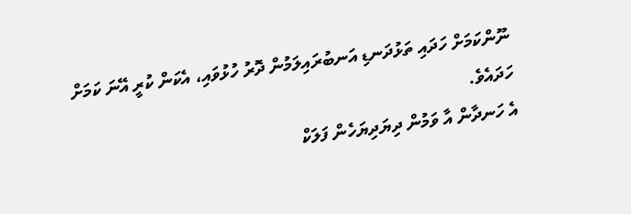ނޫންކަމަށް ހަދައި ތަޅުދަނޑި އަނބުރައިލަމުން ދޮރު ހުޅުވައި، އެކަން ކުރީ އޭނަ ކަމަށް ހަދައެވެ.
އެ ހަނދާން އާ ވަމުން ދިޔަދިޔަހެން ފަލަކް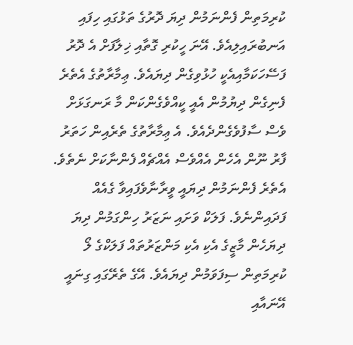ކުރިމަތިން ފެންނަމުން ދިޔަ ދޮރުގެ ތަޅުގައި ހިފައި އަނބުރައިލިއެވެ. އޭނަ ހީކުރި ގޮތާއި ޚިލާފަށް އެ ދޮރު ފަސޭހަކަމާއިއެކީ ހުޅުވިގެން ދިޔައެވެ. ޢިމާރާތުގެ އެތެރެ ފެނިގެން ދިޔުމުން އެއީ ކީއްވެގެންކަން މާ ރަނގަޅަށް ވެސް ސާފުވެގެންދެއެވެ. އެ ޢިމާރާތުގެ ތެރެއިން ހަތަރު ފާރު ނޫން އެހެން އެއްވެސް އެއްޗެއް ފެންނާކަށް ނެތެވެ. އެތެރެ ފެންނަމުން ދިޔައީ ވީރާނާވެފައިވާ ގެއެއް ފަދައިންނެވެ. ފަލަކް ވަށައި ނަޒަރު ހިންގަމުން ދިޔަ ދިޔަހެން މާޒީގެ އެކި އެކި މަންޒަރުތައް ފަލަކްގެ ލޯ ކުރިމަތިން ސިފަވަމުން ދިޔައެވެ. އޭގެ ތެރޭގައި ގިނައީ އޭނައާއި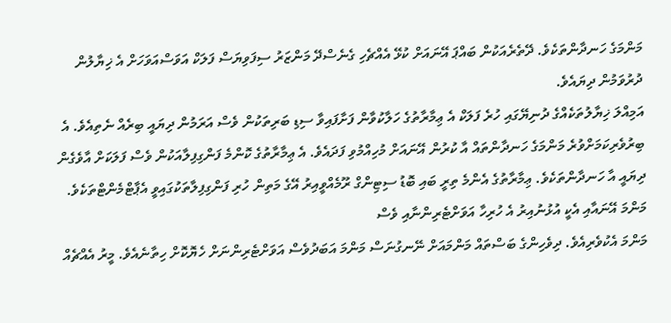މަންމަގެ ހަނދާންތަކެވެ. ދޭތެރެއަކުން ބައްޕަ އޭނައަށް ކުޅޭ އެއްޗެހި ގެނެސްދޭ މަންޒަރު ސިފަވިޔަސް ފަލަކް އަވަސްއަވަހަށް އެ ޚިޔާލުން ދުރުވަމުން ދިޔައެވެ.
އަމިއްލަ ޚިޔާލުތަކެއްގެ ދުނިޔޭގައި ހުރެ ފަލަކް އެ ޢިމާރާތުގެ ހަލާކުވާން ފަށާފައިވާ ސިޑި ބަރިތަކުން ވެސް އަރަމުން ދިޔައީ ބިރެއް ނެތިއެވެ. އެ ބިރުވެރިކަމަށްވުރެ މަންމަގެ ހަނދާންތައް އާ ކުރުން އޭނައަށް މުހިއްމުވި ފަދައެވެ. އެ ޢިމާރާތުގެ ކޮންމެ ފަންގިފިލާއަކުން ވެސް ފަލަކަށް އާވެގެން ދިޔައީ އާ ހަނދާންތަކެވެ. ޢިމާރާތުގެ އެންމެ ތިރީ ބައި ބޮޑު ސިޓިންގް ރޫމެއްވީއިރު އޭގެ މަތިން ހުރި ފަންގިފިލާތަކުގައިވީ އެޕާޓްމެންޓްތަކެވެ. މަންމަ އޭނައާއި އެކީ އުޅުނުއިރު އެ ހުރިހާ އަވަށްޓެރިންނާއި ވެސް
މަންމަ އެކުވެރިއެވެ. ދިވެހިންގެ ބަސްތައް މަންމައަށް ނޭނގުނަސް މަންމަ އަބަދުވެސް އަވަށްޓެރިންނަށް ހެޔޮކޮށް ހިތާނެއެވެ. މީރު އެއްޗެއް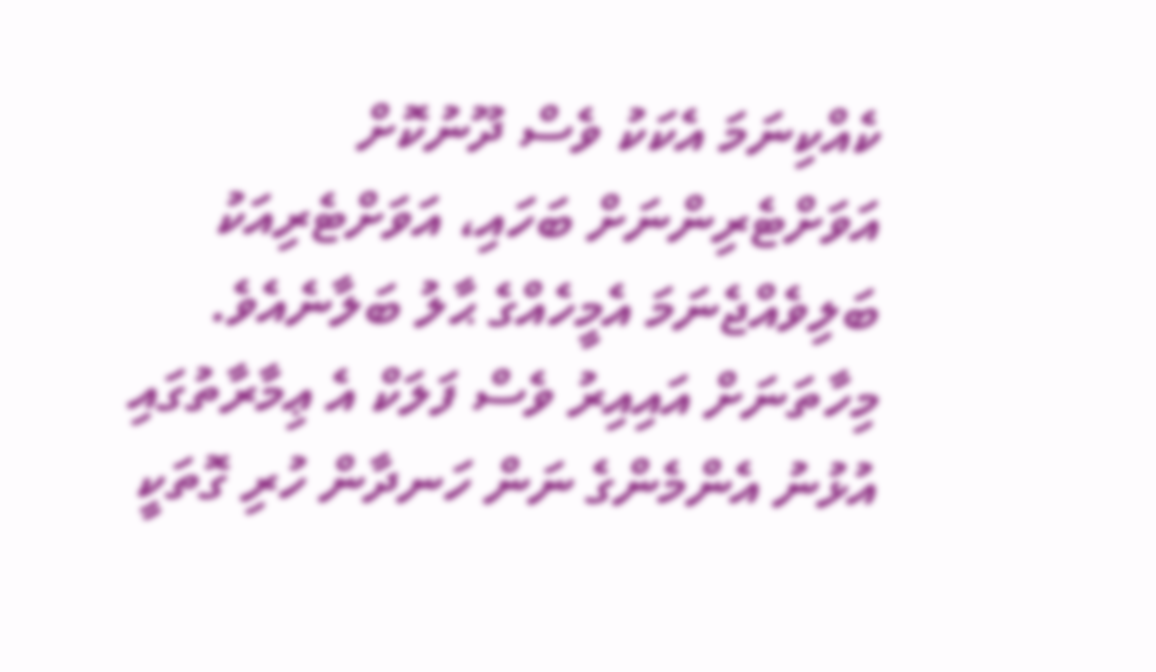ކެއްކިނަމަ އެކަކު ވެސް ދޫނުކޮށް އަވަށްޓެރިންނަށް ބަހައި، އަވަށްޓެރިއަކު ބަލިވެއްޖެނަމަ އެމީހެއްގެ ޙާލު ބަލާނެއެވެ. މިހާތަނަށް އައިއިރު ވެސް ފަލަކް އެ ޢިމާރާތުގައި އުޅުނު އެންމެންގެ ނަން ހަނދާން ހުރި ގޮތަކީ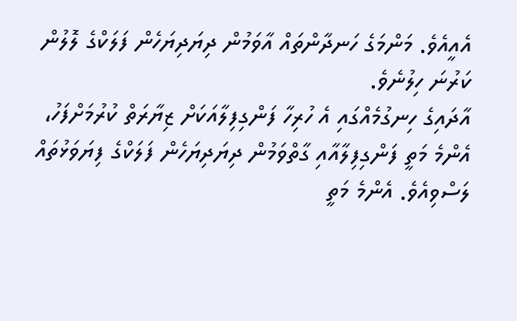އެއީއެވެ. މަންމަގެ ހަނދާންތައް އާވަމުން ދިޔަދިޔަހެން ފަލަކްގެ ލޮލުން ކަރުނަ ހިލުނެވެ.
އާދައިގެ ހިނގުމެއްގައި އެ ހުރިހާ ފަންގިފިލާއަކަށް ޒިޔާރަތް ކުރުމަށްފަހު، އެންމެ މަތީ ފަންގިފިލާއާއި ގާތްވަމުން ދިޔަދިޔަހެން ފަލަކްގެ ފިޔަވަޅުތައް ލަސްވިއެވެ. އެންމެ މަތީ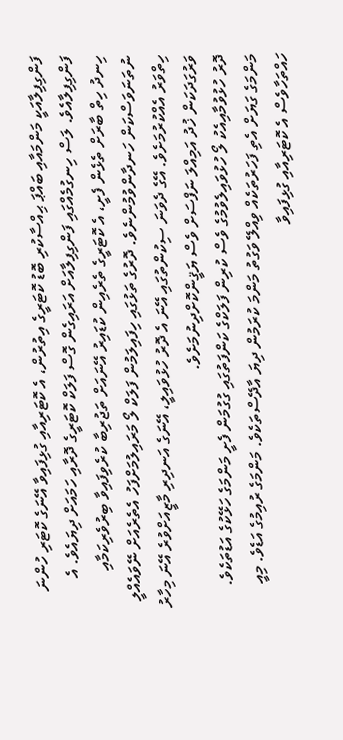ފަންގިފިލާއަކީ މަންމައާއި ބައްޕަ ޙިއްސާކުރި ބޮޑު ކޮޓަރީގެ އިތުރުން، އެ ކޮޓަރިއާއި ގުޅިފައިވާ އޭނަގެ ކޮޓަރި ހުންނަ ފަންގިފިލާއެވެ. ލަސް ހިނގުމެއްގައި ފަންގިފިލާއަށް އަރައިގެން ގޮސް ފަލަކް ކޮޓަރީގެ ދޮރާއި ހަމައަށް ދިޔައެވެ. އެ ހިނދު ހިތް ބާރަށް ތެޅެން ފެށީ، އެ ކޮޓަރީގެ ތެރެއިން ކުޑައިރު އޭނައަށް ތަޖުރިބާ ކުރެވިފައިވާ ބިރުވެރިކަމާއި ނުތަނަވަސްކަން ހަނދާންވުމުންނެވެ. ދޮރުގެ ތަޅުގައި ހިފައިލަމުން ފަލަކް ލޯ މަރައިލުމަށްފަހު އެތެރެއަށް ނޭވައެއްލީ ހިތްވަރު އެއްކުރުމަށެވެ. އޭގެ ދެވަނަ ސިކުންތުގައި އޭނަ އެ ދޮރު ހުޅުވައިލީ، އޭނަގެ އަނދިރި މާޒީއަށްވުރެ އޭނަ މިހާރު ވަރުގަދަކަން ޚުދު އަމިއްލަ ނަފްސަށް ވެސް ޔަޤީންކޮށްދިނުމަށެވެ.
ދޮރު ހުޅުވުމާއިއެކު ލޯ ހުޅުވައިލެވުމުގެ ވެސް ކުރިން ފަލަކްގެ ކަންފަތުގައި ގުގުމަން ފެށީ މަންމަގެ ހަޅޭކުގެ އަޑުތަކެވެ. މަންމަގެ ގަޔަށް އެތި ފަހަރުތަކެއް ވިއްލޭ ވަގުތު މަންމަ ކުރަމުން ދިޔަ އާދޭސްތަކެވެ. މަންމަގެ ރުއިމުގެ އަޑެވެ. މިއީ ހައްތަހާވެސް އެ ކޮޓަރިއާއި ގުޅިފައިވާ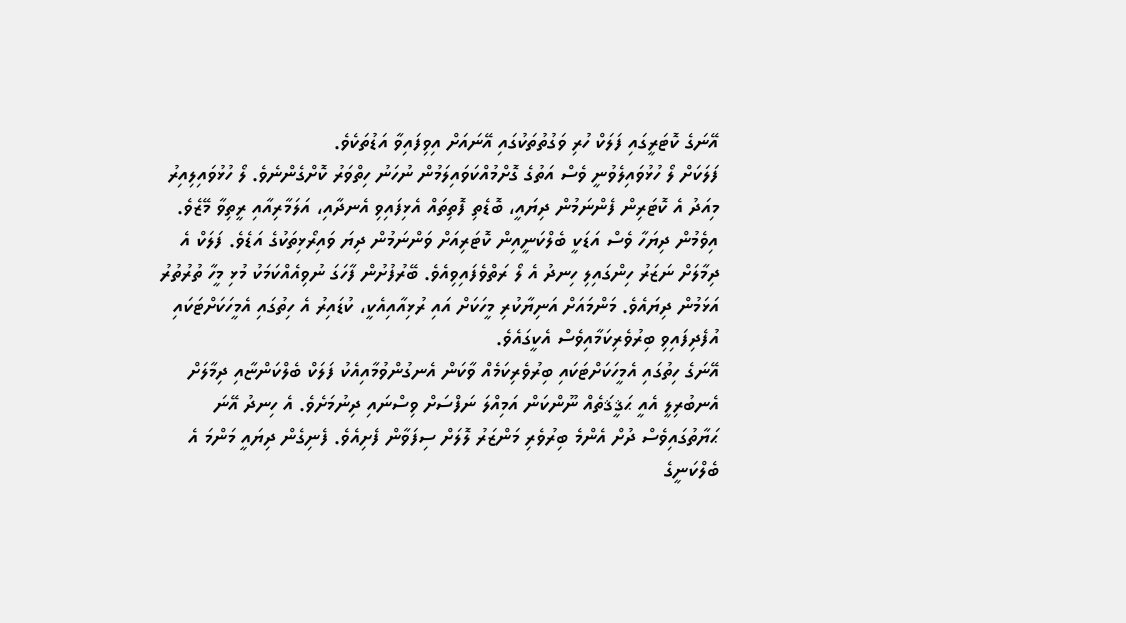އޭނަގެ ކޮޓަރީގައި ފަލަކް ހުރި ވަގުތުތަކުގައި އޭނައަށް އިވިފައިވާ އަޑުތަކެވެ.
ފަލަކަށް ލޯ ހުޅުވައިލެވުނީ ވެސް އަތުގެ ގޮށްމުއްކަވައިލަމުން ނުހަނު ހިތްވަރު ކޮށްގެންނެވެ. ލޯ ހުޅުވައިލިއިރު މިއަދު އެ ކޮޓަރިން ފެންނަމުން ދިޔައީ، ބޮޑެތި ފޮތިތައް އެޅިފައިވި އެނދާއި، އަލަމާރިއާއި ރީތިވާ މޭޒެވެ. އިވެމުން ދިޔަހާ ވެސް އަޑަކީ ބެލްކަނީއިން ކޮޓަރިއަށް ވަންނަމުން ދިޔަ ވައިރޯޅިތަކުގެ އަޑެވެ. ފަލަކް އެ ދިމާލަށް ނަޒަރު ހިންގައިލި ހިނދު އެ ލޯ ރަތްވެފައިވިއެވެ. ބޭރުފުށުން ފާހަގަ ނުވިއެއްކަމަކު މުޅި މީހާ ތުރުތުރު އަޅަމުން ދިޔައެވެ. މަންމައަށް އަނިޔާކުރި މީހަކަށް އައި ރުޅިއާއިއެކީ، ކުޑައިރު އެ ހިތުގައި އެމީހަކަށްޓަކައި އުފެދިފައިވި ބިރުވެރިކަމާއިވެސް އެކީގައެވެ.
އޭނަގެ ހިތުގައި އެމީހަކަށްޓަކައި ބިރުވެރިކަމެއް ވާކަން އެނގުންވުމާއިއެކު ފަލަކް ބެލްކަންޏާއި ދިމާލަށް އެނބުރިލީ އެއީ ޙަޤީޤަތެއް ނޫންކަން އަމިއްލަ ނަފްސަށް ވިސްނައި ދިނުމަށެވެ. އެ ހިނދު އޭނަ ޙަޔާތުގައިވެސް ދުށް އެންމެ ބިރުވެރި މަންޒަރު ލޮލަށް ސިފަވާން ފެށިއެވެ. ފެނިގެން ދިޔައީ މަންމަ އެ ބެލްކަނީގެ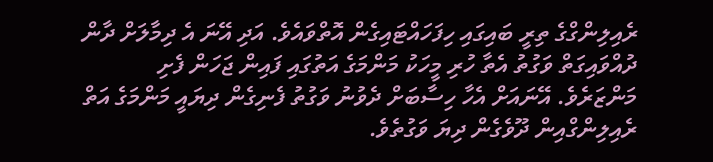ރެއިލިންގްގެ ތިރީ ބައިގައި ހިފަހައްޓައިގެން އޮތްވައެވެ. އަދި އޭނަ އެ ދިމާލަށް ދާން ދުއްވައިގަތް ވަގުތު އެތާ ހުރި މީހަކު މަންމަގެ އަތުގައި ފައިން ޖަހަން ފެށި މަންޒަރެވެ. އޭނައަށް އެހާ ހިސާބަށް ދެވުނު ވަގުތު ފެނިގެން ދިޔައީ މަންމަގެ އަތް ރެއިލިންގްއިން ދޫވެގެން ދިޔަ ވަގުތެވެ.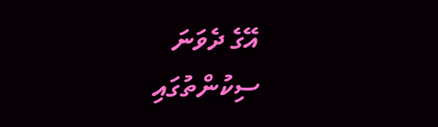އޭގެ ދެވަނަ ސިކުންތުގައި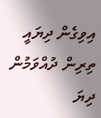އިވިގެން ދިޔައީ ތިރިން ދުއްވަމުން ދިޔަ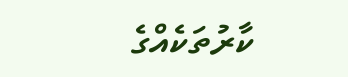ކާރުތަކެއްގެ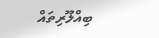ބިއްލޫރިތައް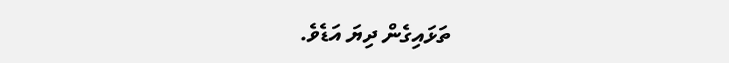ތަޅައިގެން ދިޔަ އަޑެވެ.